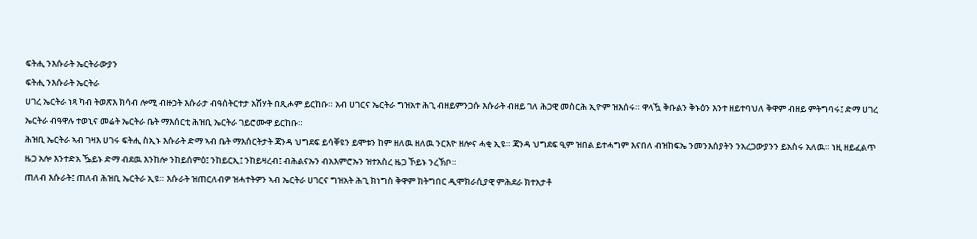ፍትሒ ንእሱራት ኤርትራውያን
ፍትሒ ንእሱራት ኤርትራ
ሀገረ ኤርትራ ነጻ ካብ ትወጽእ ክሳብ ሎሚ ብዙኃት እሱራታ ብዓሰትርተታ አሽሃት በጺሖም ይርከቡ። አብ ሀገርና ኤርትራ ግዝአተ ሕጊ ብዘይምንጋሱ እሱራት ብዘይ ገለ ሕጋዊ መስርሕ ኢዮም ዝእሰሩ። ዋላዃ ቅቡልን ቅኑዕን እንተ ዘይተባህለ ቅዋም ብዘይ ምትግባሩ፤ ድማ ሀገረ ኤርትራ ብዓዋሉ ተወኒና መሬት ኤርትራ ቤት ማእሰርቲ ሕዝቢ ኤርትራ ገይሮሙዋ ይርከቡ።
ሕዝቢ ኤርትራ ኣብ ገዛእ ሀገሩ ፍትሒ ስኢኑ እሱራት ድማ ኣብ ቤት ማእሰርትታት ጃንዳ ህግደፍ ይሳቐዩን ይሞቱን ከም ዘለዉ ዘለዉ ንርእዮ ዘሎና ሓቂ ኢዩ። ጃንዳ ህግደፍ ዒም ዝበል ይተሓግም እናበለ ብዝከፍኤ ንመንእሰያትን ንአረጋውያንን ይአስሩ አለዉ። ነዚ ዘይፈልጥ ዜጋ አሎ እንተድአ ዄይኑ ድማ ብደዉ እንከሎ ንከይሰምዕ፤ ንከይርኢ፤ ንከይዛረብ፤ ብሕልናኡን ብአእምሮኡን ዝተአስረ ዜጋ ኾይኑ ንረኽቦ።
ጠለብ እሱራት፤ ጠለብ ሕዝቢ ኤርትራ ኢዩ። እሱራት ዝጠርለብዎ ዝሓተትዎን ኣብ ኤርትራ ሀገርና ግዝአት ሕጊ ክነግስ ቅዋም ክትግበር ዲሞክራሲያዊ ምሕደራ ክተአታቶ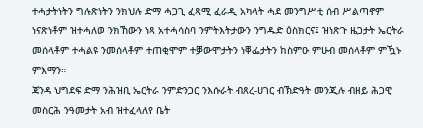ተሓታትነትን ግሉጽነትን ንክህሉ ድማ ሓጋጊ ፈጻሚ ፈራዲ አካላት ሓደ መንግሥቲ ሰብ ሥልጣኖም ነናጽነቶም ዝተሓለወ ንክኸውን ነጻ አተሓሳስባ ንምትእትታውን ንግዱድ ዕስክርና፤ ዝነጽጉ ዜጋታት ኤርትራ መሰላቶም ተሓልዩ ንመሰላቶም ተጠቂሞም ተቓውሞታትን ነቐፌታትን ከስምዑ ምሁብ መሰላቶም ምዃኑ ምእማን።
ጃንዳ ህግደፍ ድማ ንሕዝቢ ኤርትራ ንምድንጋር ንእሱራት ብጸረ-ሀገር ብኽድዓት መንጂሉ ብዘይ ሕጋዊ መስርሕ ንዓመታት አብ ዝተፈላለየ ቤት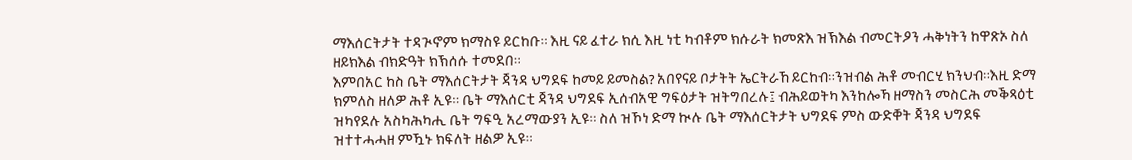ማእሰርትታት ተዳጒኖም ክማስዩ ይርከቡ። እዚ ናይ ፈተራ ክሲ እዚ ነቲ ካብቶም ክሱራት ክመጽእ ዝኽእል ብመርትዖን ሓቅነትን ከዋጽኦ ስለ ዘይክእል ብክድዓት ክኽሰሱ ተመደበ።
እምበአር ከስ ቤት ማእሰርትታት ጃንዳ ህግደፍ ከመይ ይመስል? አበየናይ ቦታትት ኤርትራኸ ይርከብ።ንዝብል ሕቶ መብርሂ ክንህብ።እዚ ድማ ክምለስ ዘለዎ ሕቶ ኢዩ። ቤት ማእሰርቲ ጃንዳ ህግደፍ ኢሰብአዊ ግፍዕታት ዝትግበረሉ፤ ብሕይወትካ እንከሎኻ ዘማስን መስርሕ መቕጻዕቲ ዝካየደሉ አስካሕካሒ ቤት ግፍዒ አረማውያን ኢዩ። ስለ ዝኾነ ድማ ኲሉ ቤት ማእሰርትታት ህግደፍ ምስ ውድቐት ጃንዳ ህግደፍ ዝተተሓሓዘ ምዃኑ ክፍለት ዘልዎ ኢዩ።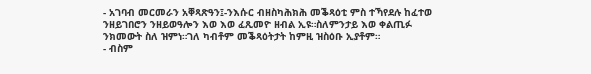- አገባብ መርመራን አቐጻጽዓን፤-ንእሱር ብዘስካሕክሕ መቕጻዕቲ ምስ ተኻየደሉ ከፈተወ ንዘይገበሮን ንዘይወዓሎን እወ እወ ፈጺመዮ ዘብል ኢዩ።ስለምንታይ እወ ቀልጢፉ ንክመውት ስለ ዝምነ።ገለ ካብቶም መቕጻዕትታት ከምዚ ዝስዕቡ ኢያቶም።
- ብስም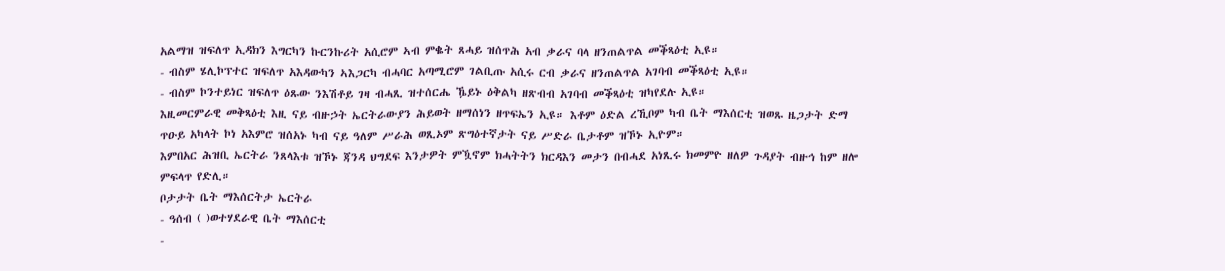አልማዝ ዝፍለጥ ኢዳክን እግርካን ኩርንኩሪት አሲሮም ኣብ ምቈት ጸሓይ ዝሰጥሕ አብ ቃራና ባላ ዘንጠልጥል መቕጻዕቲ ኢዩ።
- ብስም ሄሊኮፕተር ዝፍለጥ አእዳውካን ኣእጋርካ ብሓባር አጣሚሮም ገልቢጡ አሲሩ ርብ ቃራና ዘንጠልጥል አገባብ መቕጻዕቲ ኢዩ።
- ብስም ኮንተይነር ዝፍለጥ ዕጹው ንእሽቶይ ገዛ ብሓጺ ዝተሰርሔ ዄይኑ ዕቅልካ ዘጽብብ አገባብ መቕጻዕቲ ዝካየደሉ ኢዩ።
እዚመርምራዊ መቅጻዕቲ እዚ ናይ ብዙኃት ኤርትራውያን ሕይወት ዘማሰነን ዘጥፍኤን ኢዩ። እቶም ዕድል ረኺቦም ካብ ቤት ማእሰርቲ ዝወጹ ዜጋታት ድማ ጥዑይ አካላት ኮነ አእምሮ ዝሰአኑ ካብ ናይ ዓለም ሥራሕ ወጺኦም ጽግዕተኛታት ናይ ሥድራ ቤታቶም ዝኾኑ ኢዮም።
እምበአር ሕዝቢ ኤርትራ ንጸላእቱ ዝኾኑ ጃንዳ ህግደፍ እንታዎት ምዃኖም ክሓትትን ክርዳእን መታን በብሓደ አነጺሩ ክመምዮ ዘለዎ ጉዳያት ብዙኅ ከም ዘሎ ምፍላጥ የድሊ።
ቦታታት ቤት ማእሰርትታ ኤርትራ
- ዓሰብ ( )ወተሃደራዊ ቤት ማእሰርቲ
-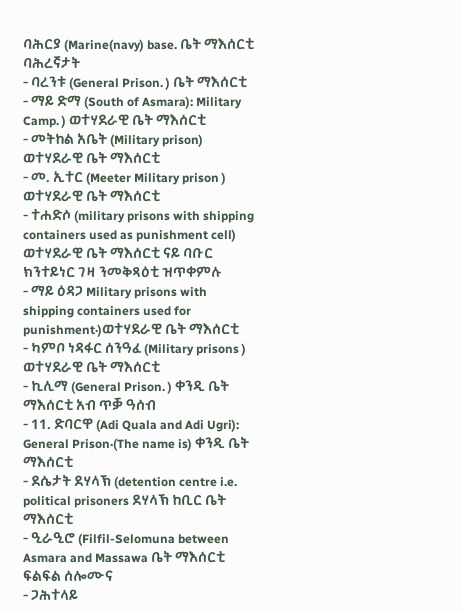ባሕርያ (Marine(navy) base. ቤት ማእሰርቲ ባሕረኛታት
- ባረንቱ (General Prison. ) ቤት ማእሰርቲ
- ማይ ድማ (South of Asmara): Military Camp. ) ወተሃደራዊ ቤት ማእሰርቲ
- መትከል አቤት (Military prison) ወተሃደራዊ ቤት ማእሰርቲ
- መ. ኢተር (Meeter Military prison ) ወተሃደራዊ ቤት ማእሰርቲ
- ተሐድሶ (military prisons with shipping containers used as punishment cell) ወተሃደራዊ ቤት ማእሰርቲ ናይ ባቡር ክንተይነር ገዛ ንመቅጻዕቲ ዝጥቀምሉ
- ማይ ዕዳጋ Military prisons with shipping containers used for punishment·)ወተሃደራዊ ቤት ማእሰርቲ
- ካምቦ ነዳፋር ሰንዓፈ (Military prisons ) ወተሃደራዊ ቤት ማእሰርቲ
- ኪሊማ (General Prison. ) ቀንዲ ቤት ማእሰርቲ አብ ጥቓ ዓሰብ
- 11. ድባርዋ (Adi Quala and Adi Ugri): General Prison·(The name is) ቀንዲ ቤት ማእሰርቲ
- ደሴታት ደሃላኽ (detention centre i.e. political prisoners ደሃላኽ ከቢር ቤት ማእሰርቲ
- ዒራዒሮ (Filfil-Selomuna between Asmara and Massawa ቤት ማእሰርቲ ፍልፍል ሰሎሙና
- ጋሕተላይ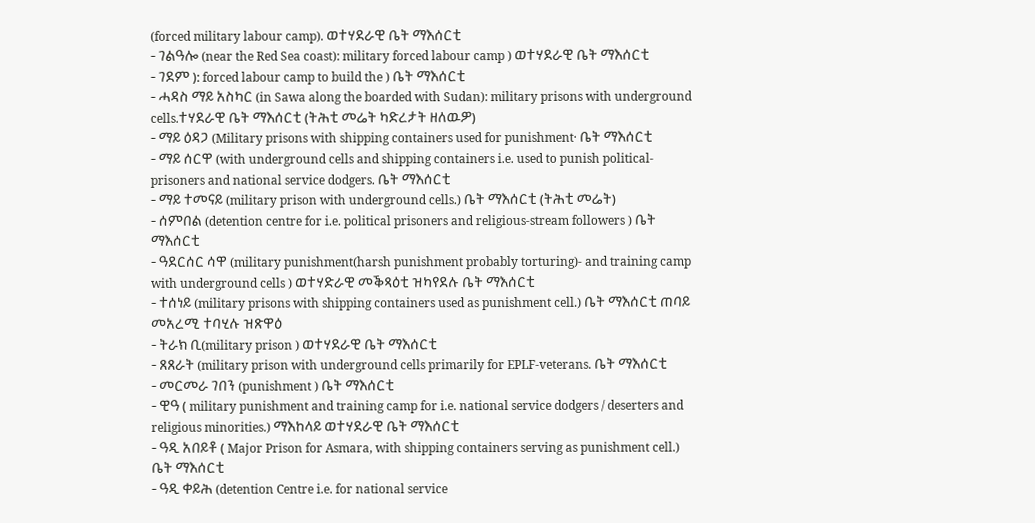(forced military labour camp). ወተሃደራዊ ቤት ማእሰርቲ
- ገልዓሎ (near the Red Sea coast): military forced labour camp ) ወተሃደራዊ ቤት ማእሰርቲ
- ገደም ): forced labour camp to build the ) ቤት ማእሰርቲ
- ሓዳስ ማይ አስካር (in Sawa along the boarded with Sudan): military prisons with underground cells.ተሃደራዊ ቤት ማእሰርቲ (ትሕቲ መሬት ካድረታት ዘለዉዎ)
- ማይ ዕዳጋ (Military prisons with shipping containers used for punishment· ቤት ማእሰርቲ
- ማይ ሰርዋ (with underground cells and shipping containers i.e. used to punish political-prisoners and national service dodgers. ቤት ማእሰርቲ
- ማይ ተመናይ (military prison with underground cells.) ቤት ማእሰርቲ (ትሕቲ መሬት)
- ሰምበል (detention centre for i.e. political prisoners and religious-stream followers ) ቤት ማእሰርቲ
- ዓደርሰር ሳዋ (military punishment(harsh punishment probably torturing)- and training camp with underground cells ) ወተሃድራዊ መቕጻዕቲ ዝካየደሉ ቤት ማእሰርቲ
- ተሰነይ (military prisons with shipping containers used as punishment cell.) ቤት ማእሰርቲ ጠባይ መአረሚ ተባሂሉ ዝጽዋዕ
- ትራክ ቢ(military prison ) ወተሃደራዊ ቤት ማእሰርቲ
- ጸጸራት (military prison with underground cells primarily for EPLF-veterans. ቤት ማእሰርቲ
- መርመራ ገበን (punishment ) ቤት ማእሰርቲ
- ዊዓ ( military punishment and training camp for i.e. national service dodgers / deserters and religious minorities.) ማእከላይ ወተሃደራዊ ቤት ማእሰርቲ
- ዓዲ አበይቶ ( Major Prison for Asmara, with shipping containers serving as punishment cell.) ቤት ማእሰርቲ
- ዓዲ ቀይሕ (detention Centre i.e. for national service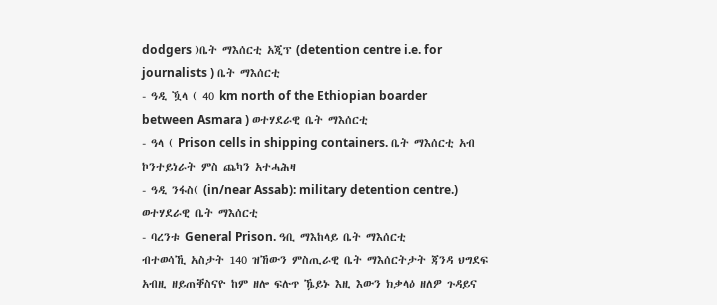dodgers )ቤት ማእሰርቲ አጂፕ (detention centre i.e. for journalists ) ቤት ማእሰርቲ
- ዓዲ ዃላ ( 40 km north of the Ethiopian boarder between Asmara ) ወተሃደራዊ ቤት ማእሰርቲ
- ዓላ ( Prison cells in shipping containers. ቤት ማእሰርቲ አብ ኮንተይነራት ምስ ጨካን አተሓሕዛ
- ዓዲ ንፋስ( (in/near Assab): military detention centre.) ወተሃደራዊ ቤት ማእሰርቲ
- ባረንቱ General Prison. ዓቢ ማእከላይ ቤት ማእሰርቲ
ብተወሳኺ አስታት 140 ዝኸውን ምስጢራዊ ቤት ማእሰርትታት ጃንዳ ህግደፍ አብዚ ዘይጠቐስናዮ ከም ዘሎ ፍሉጥ ዄይኑ እዚ እውን ክቃላዕ ዘለዎ ጉዳይና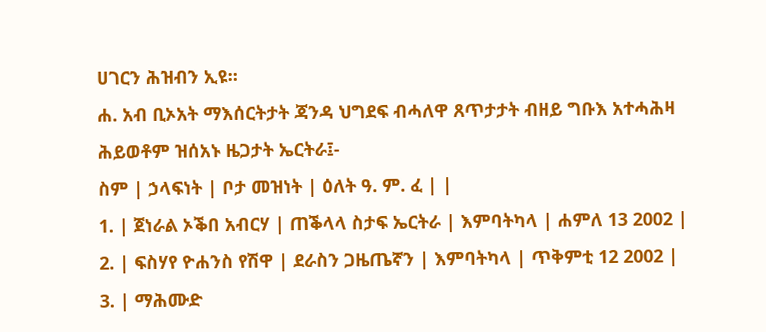ሀገርን ሕዝብን ኢዩ።
ሐ. አብ ቢኦአት ማእሰርትታት ጃንዳ ህግደፍ ብሓለዋ ጸጥታታት ብዘይ ግቡእ አተሓሕዛ
ሕይወቶም ዝሰአኑ ዜጋታት ኤርትራ፤-
ስም | ኃላፍነት | ቦታ መዝነት | ዕለት ዓ. ም. ፈ | |
1. | ጀነራል ኦቕበ አብርሃ | ጠቕላላ ስታፍ ኤርትራ | እምባትካላ | ሐምለ 13 2002 |
2. | ፍስሃየ ዮሐንስ የሽዋ | ደራስን ጋዜጤኛን | እምባትካላ | ጥቅምቲ 12 2002 |
3. | ማሕሙድ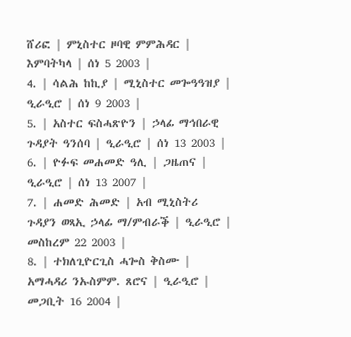ሸሪፎ | ምኒስተር ዞባዊ ምምሕዳር | እምባትካላ | ሰነ 5 2003 |
4. | ሳልሕ ከኪያ | ሚኒስተር መጐዓዓዝያ | ዒራዒሮ | ሰነ 9 2003 |
5. | አስተር ፍስሓጽዮን | ኃላፊ ማኅበራዊ ጉዳያት ዓንሰባ | ዒራዒሮ | ሰነ 13 2003 |
6. | ዮፉፍ መሐመድ ዓሊ | ጋዜጠና | ዒራዒሮ | ሰነ 13 2007 |
7. | ሐመድ ሕመድ | አብ ሚኒስትሪ ጉዳያን ወጻኢ ኃላፊ ማ/ምብራቕ | ዒራዒሮ | መስከረም 22 2003 |
8. | ተክለጊዮርጊስ ሓጐስ ቅስሙ | አማሓዳሪ ንኡስምም. ጸሮና | ዒራዒሮ | መጋቢት 16 2004 |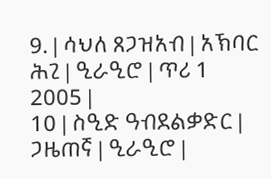9. | ሳህለ ጸጋዝአብ | አኽባር ሕጊ | ዒራዒሮ | ጥሪ 1 2005 |
10 | ስዒድ ዓብደልቃድር | ጋዜጠኛ | ዒራዒሮ |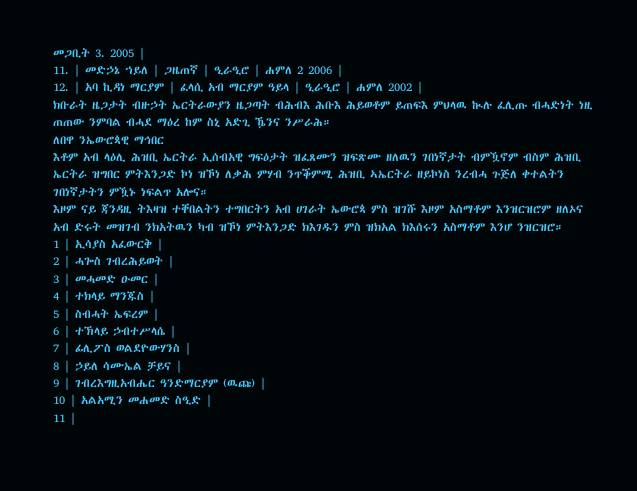መጋቢት 3. 2005 |
11. | መድኃኔ ኀይለ | ጋዜጠኛ | ዒራዒሮ | ሐምለ 2 2006 |
12. | አባ ኪዳነ ማርያም | ፈላሲ አብ ማርያም ዓይላ | ዒራዒሮ | ሐምለ 2002 |
ክቡራት ዜጋታት ብዙኃት ኤርትራውያን ዜጋጣት ብሕብእ ሕቡእ ሕይወቶም ይጠፍእ ምህላዉ ኲሉ ፈሊጡ ብሓድነት ነዚ ጠጠው ንምባል ብሓደ ማዕረ ከም ስኒ አድጊ ዄንና ንሥራሕ።
ለበዋ ንኤውሮጳዊ ማኅበር
እቶም አብ ላዕሊ ሕዝቢ ኤርትራ ኢሰብአዊ ግፍዕታት ዝፈጸሙን ዝፍጽሙ ዘለዉን ገበነኛታት ብምዃኖም ብስም ሕዝቢ ኤርትራ ዝግበር ምትእንጋድ ኮነ ዝኾነ ለቃሕ ምሃብ ንጥቕምሚ ሕዝቢ ኣኤርትራ ዘይኮነስ ንረብሓ ጉጅለ ቀተልትን ገበነኛታትን ምዃኑ ነፍልጥ አሎና።
እዞም ናይ ጃንዳዚ ትእዛዝ ተቐበልትን ተግበርትን አብ ሀገራት ኤውሮጳ ምስ ዝገሹ እዞም አስማቶም እንዝርዝሮም ዘለኦና አብ ድሩት መዝገብ ንክአትዉን ካብ ዝኾነ ምትእንጋድ ክእገዱን ምስ ዝክአል ክእሰሩን አስማቶም እንሆ ንዝርዝሮ።
1 | ኢሳያስ አፈውርቅ |
2 | ሓጐስ ገብረሕይወት |
3 | መሓመድ ዑመር |
4 | ተክላይ ማንጁስ |
5 | ስብሓት ኤፍረም |
6 | ተኽላይ ኃብተሥላሴ |
7 | ፊሊፖስ ወልደዮውሃንስ |
8 | ኃይለ ሳሙኤል ቻይና |
9 | ገብረእግዚአብሔር ዓንድማርያም (ዉጩ) |
10 | አልአሚን መሐመድ ስዒድ |
11 |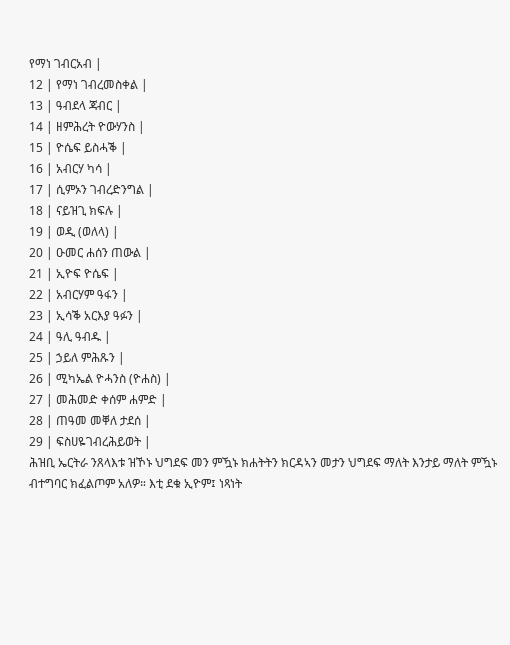የማነ ገብርአብ |
12 | የማነ ገብረመስቀል |
13 | ዓብደላ ጃብር |
14 | ዘምሕረት ዮውሃንስ |
15 | ዮሴፍ ይስሓቕ |
16 | አብርሃ ካሳ |
17 | ሲምኦን ገብረድንግል |
18 | ናይዝጊ ክፍሉ |
19 | ወዲ (ወለላ) |
20 | ዑመር ሐሰን ጠውል |
21 | ኢዮፍ ዮሴፍ |
22 | አብርሃም ዓፋን |
23 | ኢሳቕ አርእያ ዓፉን |
24 | ዓሊ ዓብዱ |
25 | ኃይለ ምሕጹን |
26 | ሚካኤል ዮሓንስ (ዮሐስ) |
27 | መሕመድ ቀሰም ሐምድ |
28 | ጠዓመ መቐለ ታደሰ |
29 | ፍስሀዬገብረሕይወት |
ሕዝቢ ኤርትራ ንጸላእቱ ዝኾኑ ህግደፍ መን ምዃኑ ክሐትትን ክርዳኣን መታን ህግደፍ ማለት እንታይ ማለት ምዃኑ ብተግባር ክፈልጦም አለዎ። እቲ ደቁ ኢዮም፤ ነጻነት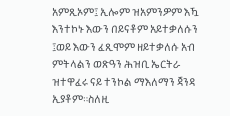አምጺኦም፤ ኢሎም ዝአምንዎም እዃ እንተኮኑ እውን በይናቶም አይተቃለሱን ፤ወይ እውን ፈጺሞም ዘይተቃለሱ አብ ምትላልን ወጽዓን ሕዝቢ ኤርትራ ዝተዋፈሩ ናይ ተንኮል ማእለማን ጃንዳ ኢያቶም።ስለዚ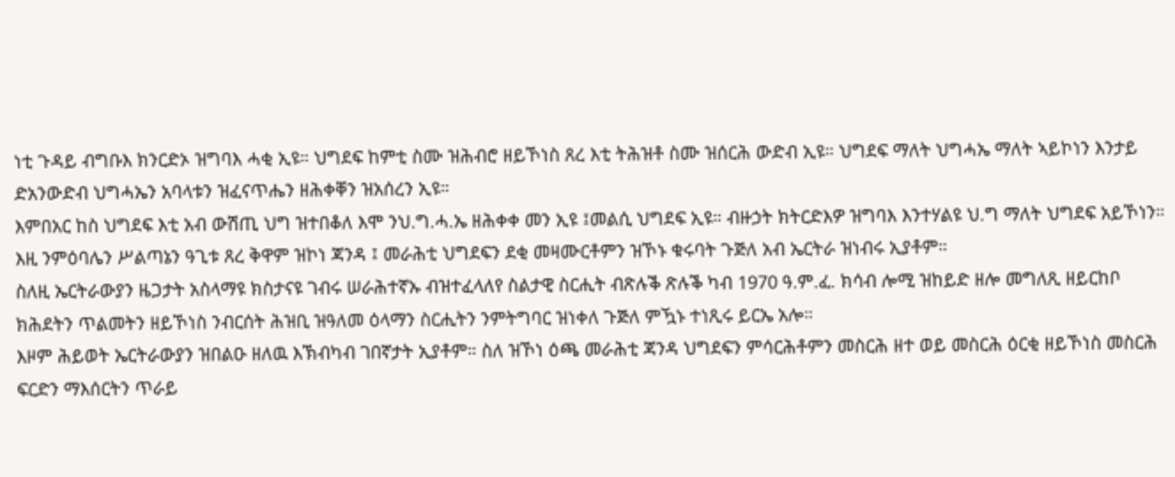ነቲ ጉዳይ ብግቡእ ክንርድኦ ዝግባእ ሓቂ ኢዩ። ህግደፍ ከምቲ ስሙ ዝሕብሮ ዘይኾነስ ጸረ እቲ ትሕዝቶ ስሙ ዝሰርሕ ውድብ ኢዩ። ህግደፍ ማለት ህግሓኤ ማለት ኣይኮነን እንታይ ድአንውድብ ህግሓኤን አባላቱን ዝፈናጥሔን ዘሕቀቐን ዝአሰረን ኢዩ።
እምበአር ከስ ህግደፍ እቲ አብ ውሽጢ ህግ ዝተበቆለ እሞ ንህ.ግ.ሓ.ኤ ዘሕቀቀ መን ኢዩ ፤መልሲ ህግደፍ ኢዩ። ብዙኃት ክትርድእዎ ዝግባእ እንተሃልዩ ህ.ግ ማለት ህግደፍ አይኾነን። እዚ ንምዕባሌን ሥልጣኔን ዓጊቱ ጸረ ቅዋም ዝኮነ ጃንዳ ፤ መራሕቲ ህግደፍን ደቂ መዛሙርቶምን ዝኾኑ ቁሩባት ጉጅለ አብ ኤርትራ ዝነብሩ ኢያቶም።
ስለዚ ኤርትራውያን ዜጋታት አስላማዩ ክስታናዩ ገብሩ ሠራሕተኛኡ ብዝተፈላለየ ስልታዊ ስርሒት ብጽሉቕ ጽሉቕ ካብ 1970 ዓ.ም.ፈ. ክሳብ ሎሚ ዝከይድ ዘሎ መግለጺ ዘይርከቦ ክሕደትን ጥልመትን ዘይኾነስ ንብርሰት ሕዝቢ ዝዓለመ ዕላማን ስርሒትን ንምትግባር ዝነቀለ ጉጅለ ምዃኑ ተነጺሩ ይርኤ አሎ።
እዞም ሕይወት ኤርትራውያን ዝበልዑ ዘለዉ እኽብካብ ገበኛታት ኢያቶም። ስለ ዝኾነ ዕጫ መራሕቲ ጃንዳ ህግደፍን ምሳርሕቶምን መስርሕ ዘተ ወይ መስርሕ ዕርቂ ዘይኾነስ መስርሕ ፍርድን ማእሰርትን ጥራይ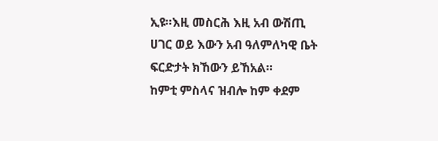ኢዩ።እዚ መስርሕ እዚ አብ ውሽጢ ሀገር ወይ እውን አብ ዓለምለካዊ ቤት ፍርድታት ክኸውን ይኸአል።
ከምቲ ምስላና ዝብሎ ከም ቀደም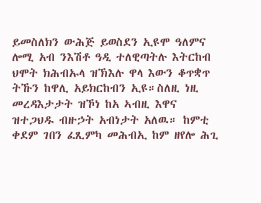ይመስለክን ውሕጅ ይወስደን ኢዩሞ ዓለምና ሎሚ አብ ንእሽቶ ዓዲ ተለዊጣትሉ እትርከብ ህሞት ክሕብኡላ ዝኽእሉ ዋላ እውን ቆጥቋጥ ትኹን ከዋሊ አይክርከብን ኢዩ።ስለዚ ነዚ መረዳእታታት ዝኾነ ከአ ኣብዚ እዋና ዝተጋህዱ ብዙኃት አብነታት አለዉ። ከምቲ ቀደም ገበን ፈጺምካ መሕብኢ ከም ዘየሎ ሕጊ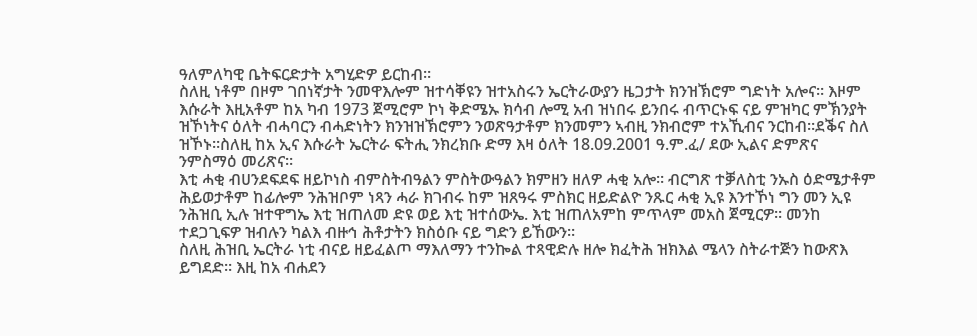ዓለምለካዊ ቤትፍርድታት አግሂድዎ ይርከብ።
ስለዚ ነቶም በዞም ገበነኛታት ንመዋእሎም ዝተሳቐዩን ዝተአስሩን ኤርትራውያን ዜጋታት ክንዝኽሮም ግድነት አሎና። እዞም እሱራት እዚአቶም ከአ ካብ 1973 ጀሚሮም ኮነ ቅድሜኡ ክሳብ ሎሚ አብ ዝነበሩ ይንበሩ ብጥርኑፍ ናይ ምዝካር ምኽንያት ዝኾነትና ዕለት ብሓባርን ብሓድነትን ክንዝዝኽሮምን ንወጽዓታቶም ክንመምን ኣብዚ ንክብሮም ተአኺብና ንርከብ።ደቕና ስለ ዝኾኑ።ስለዚ ከአ ኢና እሱራት ኤርትራ ፍትሒ ንክረክቡ ድማ እዛ ዕለት 18.09.2001 ዓ.ም.ፈ/ ደው ኢልና ድምጽና ንምስማዕ መሪጽና።
እቲ ሓቂ ብሀንደፍደፍ ዘይኮነስ ብምስትብዓልን ምስትውዓልን ክምዘን ዘለዎ ሓቂ አሎ። ብርግጽ ተቓለስቲ ንኡስ ዕድሜታቶም ሕይወታቶም ከፊሎም ንሕዝቦም ነጻን ሓራ ክገብሩ ከም ዝጸዓሩ ምስክር ዘይድልዮ ንጹር ሓቂ ኢዩ እንተኾነ ግን መን ኢዩ ንሕዝቢ ኢሉ ዝተዋግኤ እቲ ዝጠለመ ድዩ ወይ እቲ ዝተሰውኤ. እቲ ዝጠለአምከ ምጥላም መአስ ጀሚርዎ። መንከ ተደጋጊፍዎ ዝብሉን ካልእ ብዙኅ ሕቶታትን ክስዕቡ ናይ ግድን ይኸውን።
ስለዚ ሕዝቢ ኤርትራ ነቲ ብናይ ዘይፈልጦ ማእለማን ተንኰል ተጻዊድሉ ዘሎ ክፈትሕ ዝክእል ሜላን ስትራተጅን ከውጽእ ይግደድ። እዚ ከአ ብሐደን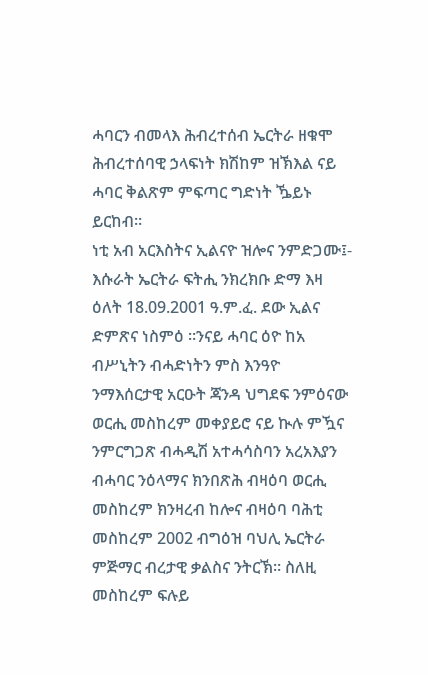ሓባርን ብመላእ ሕብረተሰብ ኤርትራ ዘቁሞ ሕብረተሰባዊ ኃላፍነት ክሽከም ዝኽእል ናይ ሓባር ቅልጽም ምፍጣር ግድነት ዄይኑ ይርከብ።
ነቲ አብ አርእስትና ኢልናዮ ዝሎና ንምድጋሙ፤- እሱራት ኤርትራ ፍትሒ ንክረክቡ ድማ እዛ ዕለት 18.09.2001 ዓ.ም.ፈ. ደው ኢልና ድምጽና ነስምዕ ።ንናይ ሓባር ዕዮ ከአ ብሥኒትን ብሓድነትን ምስ እንዓዮ ንማእሰርታዊ አርዑት ጃንዳ ህግደፍ ንምዕናው ወርሒ መስከረም መቀያይሮ ናይ ኲሉ ምዃና ንምርግጋጽ ብሓዲሽ አተሓሳስባን አረአእያን ብሓባር ንዕላማና ክንበጽሕ ብዛዕባ ወርሒ መስከረም ክንዛረብ ከሎና ብዛዕባ ባሕቲ መስከረም 2002 ብግዕዝ ባህሊ ኤርትራ ምጅማር ብረታዊ ቃልስና ንትርኽ። ስለዚ መስከረም ፍሉይ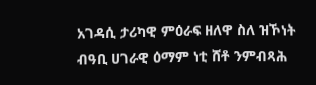አገዳሲ ታሪካዊ ምዕራፍ ዘለዋ ስለ ዝኾነት ብዓቢ ሀገራዊ ዕማም ነቲ ሸቶ ንምብጻሕ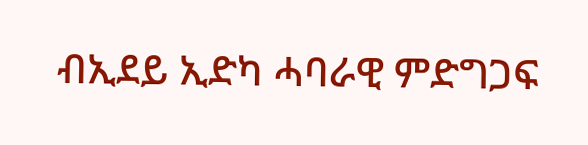ብኢደይ ኢድካ ሓባራዊ ምድግጋፍ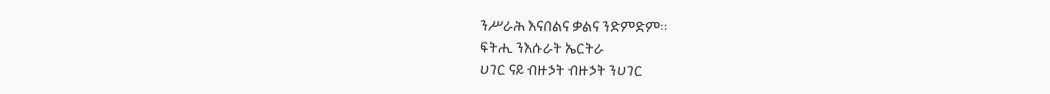ንሥራሕ እናበልና ቃልና ንድምድም።
ፍትሒ ንእሱራት ኤርትራ
ሀገር ናይ ብዙኃት ብዙኃት ንሀገር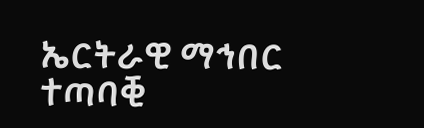ኤርትራዊ ማኅበር ተጣባቒ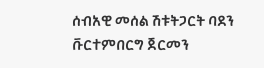ሰብአዊ መሰል ሽቱትጋርት ባደን ቩርተምበርግ ጀርመን